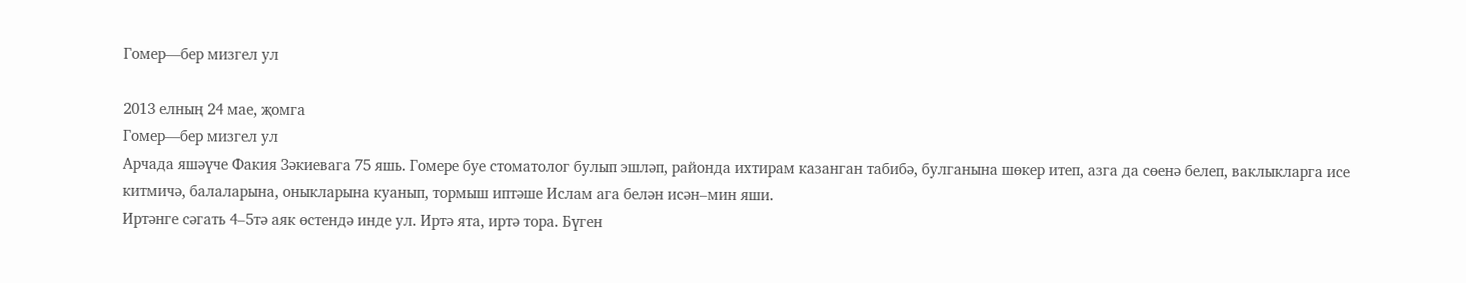Гомер—бер мизгел ул

2013 елның 24 мае, җомга
Гомер—бер мизгел ул
Арчада яшәүче Факия Зәкиевага 75 яшь. Гомере буе стоматолог булып эшләп, районда ихтирам казанган табибә, булганына шөкер итеп, азга да сөенә белеп, ваклыкларга исе китмичә, балаларына, оныкларына куанып, тормыш иптәше Ислам ага белән исән–мин яши.
Иртәнге сәгать 4–5тә аяк өстендә инде ул. Иртә ята, иртә тора. Бүген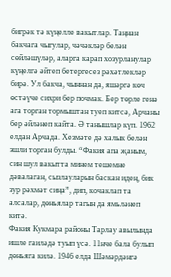бигрәк тә күңелле вакытлар. Таңнан бакчага чыгулар, чәчәкләр белән сөйләшүләр, аларга карап хозурланулар күңелгә әйтеп бетергесез рәхәтлекләр бирә. Ул бакча, чыннан да, яшәргә көч өстәүче сихри бер почмак. Бер төрле генә ага торган тормыштан туеп китсә, Арчаны бер әйләнеп кайта. Ә танышлар күп. 1962 елдан Арчада. Хезмәте дә халык белән эшли торган булды. “Факия апа җаным, син шул вакытта минем тешемне дәвалаган, сызлауларын баскан идең, бик зур рәхмәт сиңа”, дип, кочаклап та алсалар, дөньялар тагын да ямьләнеп китә.
Факия Кукмара районы Тарлау авылында ишле гаиләдә туып үсә. 11нче бала булып дөньяга килә. 1946 елда Шәмәрдәнгә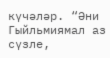күчәләр. “Әни Гыйльмиямал аз сүзле,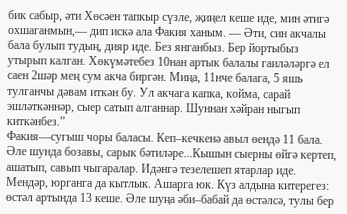бик сабыр, әти Хөсәен тапкыр сүзле, җиңел кеше иде, мин әтигә охшаганмын,— дип искә ала Факия ханым. — Әти, син акчалы бала булып тудың, дияр иде. Без янганбыз. Бер йортыбыз утырып калган. Хөкүмәтебез 10нан артык балалы гаиләләргә ел саен 2шәр мең сум акча биргән. Миңа, 11нче балага, 5 яшь тулганчы дәвам иткән бу. Ул акчага капка, койма, сарай эшләткәннәр, сыер сатып алганнар. Шуннан хәйран ныгып киткәнбез.”
Факия—сугыш чоры баласы. Кеп–кечкенә авыл өендә 11 бала. Әле шунда бозавы, сарык бәтиләре...Кышын сыерны өйгә кертеп, ашатып, савып чыгаралар. Идәнгә тезелешеп ятарлар иде. Мендәр, юрганга да кытлык. Ашарга юк. Күз алдына китерегез: өстәл артында 13 кеше. Әле шуңа әби–бабай да өстәлсә, тулы бер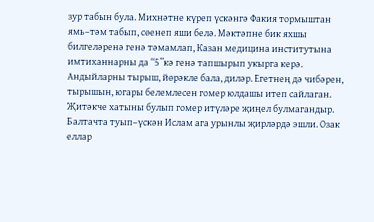зур табын була. Михнәтне күреп үскәнгә Факия тормыштан ямь–тәм табып, сөенеп яши белә. Мәктәпне бик яхшы билгеләренә генә тәмамлап, Казан медицина институтына имтиханнарны да “5”кә генә тапшырып укырга керә. Андыйларны тырыш, йөрәкле бала, диләр. Егетнең дә чибәрен, тырышын, югары белемлесен гомер юлдашы итеп сайлаган.
Җитәкче хатыны булып гомер итүләре җиңел булмагандыр. Балтачта туып–үскән Ислам ага урынлы җирләрдә эшли. Озак еллар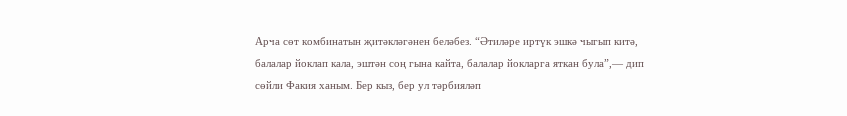Арча сөт комбинатын җитәкләгәнен беләбез. “Әтиләре иртүк эшкә чыгып китә, балалар йоклап кала, эштән соң гына кайта, балалар йокларга яткан була”,— дип сөйли Факия ханым. Бер кыз, бер ул тәрбияләп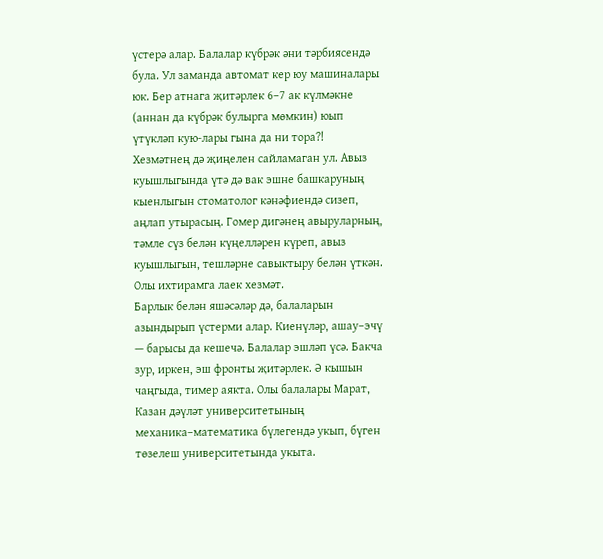үстерә алар. Балалар күбрәк әни тәрбиясендә була. Ул заманда автомат кер юу машиналары юк. Бер атнага җитәрлек 6–7 ак күлмәкне (аннан да күбрәк булырга мөмкин) юып үтүкләп кую-лары гына да ни тора?!
Хезмәтнең дә җиңелен сайламаган ул. Авыз куышлыгында үтә дә вак эшне башкаруның кыенлыгын стоматолог кәнәфиендә сизеп, аңлап утырасың. Гомер дигәнең авыруларның, тәмле сүз белән күңелләрен күреп, авыз куышлыгын, тешләрне савыктыру белән үткән. Олы ихтирамга лаек хезмәт.
Барлык белән яшәсәләр дә, балаларын азындырып үстерми алар. Киенүләр, ашау–эчү — барысы да кешечә. Балалар эшләп үсә. Бакча зур, иркен, эш фронты җитәрлек. Ә кышын чаңгыда, тимер аякта. Олы балалары Марат, Казан дәүләт университетының механика–математика бүлегендә укып, бүген төзелеш университетында укыта.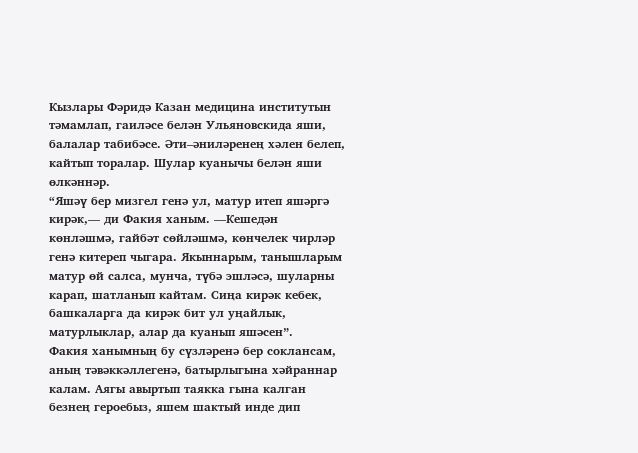Кызлары Фәридә Казан медицина институтын тәмамлап, гаиләсе белән Ульяновскида яши, балалар табибәсе. Әти–әниләренең хәлен белеп, кайтып торалар. Шулар куанычы белән яши өлкәннәр.
“Яшәү бер мизгел генә ул, матур итеп яшәргә кирәк,— ди Факия ханым. —Кешедән көнләшмә, гайбәт сөйләшмә, көнчелек чирләр генә китереп чыгара. Якыннарым, танышларым матур өй салса, мунча, түбә эшләсә, шуларны карап, шатланып кайтам. Сиңа кирәк кебек, башкаларга да кирәк бит ул уңайлык, матурлыклар, алар да куанып яшәсен”.
Факия ханымның бу сүзләренә бер соклансам, аның тәвәккәллегенә, батырлыгына хәйраннар калам. Аягы авыртып таякка гына калган безнең героебыз, яшем шактый инде дип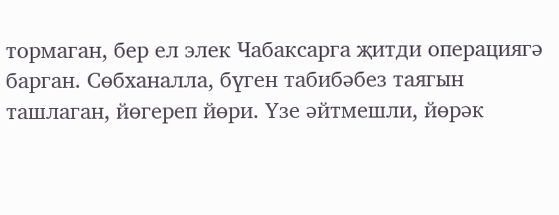тормаган, бер ел элек Чабаксарга җитди операциягә барган. Сөбханалла, бүген табибәбез таягын ташлаган, йөгереп йөри. Үзе әйтмешли, йөрәк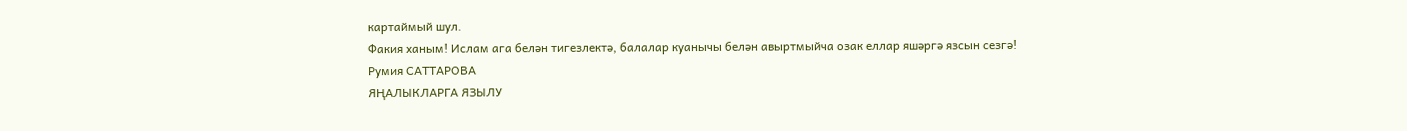картаймый шул.
Факия ханым! Ислам ага белән тигезлектә, балалар куанычы белән авыртмыйча озак еллар яшәргә язсын сезгә!
Румия САТТАРОВА
ЯҢАЛЫКЛАРГА ЯЗЫЛУ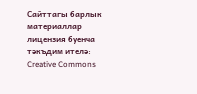Сайттагы барлык материаллар лицензия буенча тәкъдим ителә:
Creative Commons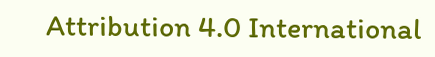Attribution 4.0 International